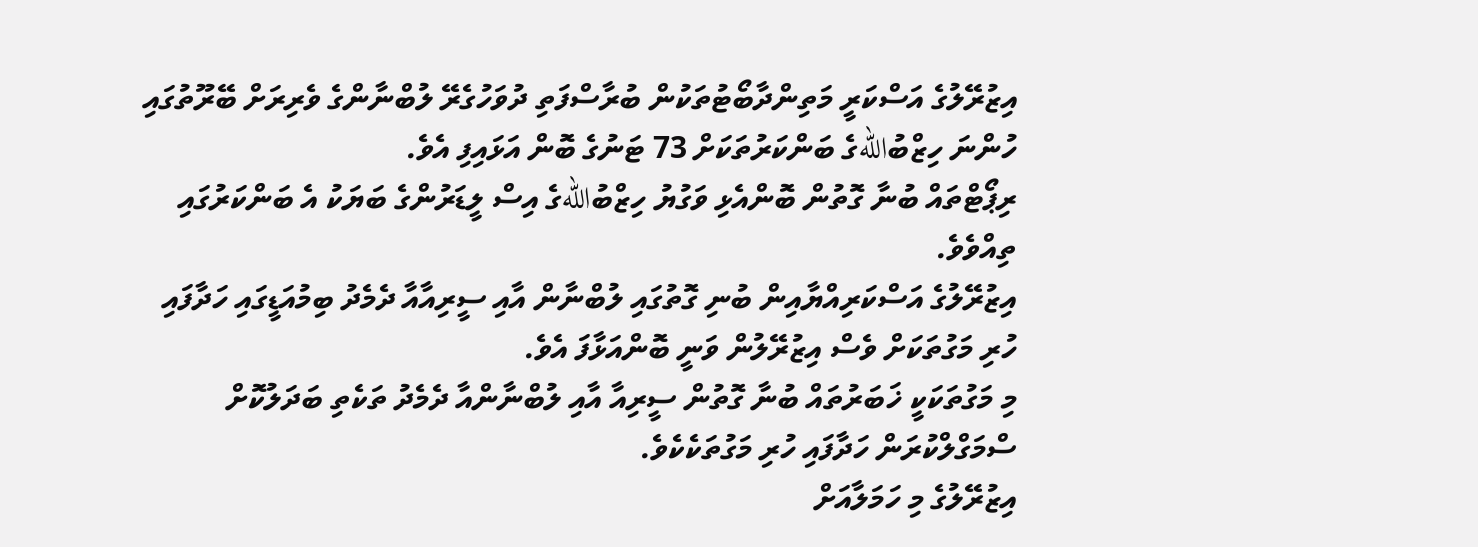އިޒުރޭލުގެ އަސްކަރީ މަތިންދާބޯޓުތަކުން ބުރާސްފަތި ދުވަހުގެރޭ ލުބްނާންގެ ވެރިރަށް ބޭރޫތުގައި ހުންނަ ހިޒްބުاللهގެ ބަންކަރުތަކަށް 73 ޓަނުގެ ބޮން އަޅައިފި އެވެ.
ރިޕޯޓްތައް ބުނާ ގޮތުން ބޮންއެޅި ވަގުޔު ހިޒްބުاللهގެ އިސް ލީޑަރުންގެ ބަޔަކު އެ ބަންކަރުގައި ތިއްވެވެ.
އިޒުރޭލުގެ އަސްކަރިއްޔާއިން ބުނި ގޮތުގައި ލުބްނާން އާއި ސީރިއާއާ ދެމެދު ބިމުއަޑީގައި ހަދާފައި ހުރި މަގުތަކަށް ވެސް އިޒުރޭލުން ވަނީ ބޮންއަޅާފަ އެވެ.
މި މަގުތަކަކީ ޚަބަރުތައް ބުނާ ގޮތުން ސީރިއާ އާއި ލުބްނާންއާ ދެމެދު ތަކެތި ބަދަލުކޮށް ސްމަގްލްކުރަން ހަދާފައި ހުރި މަގުތަކެކެވެ.
އިޒުރޭލުގެ މި ހަމަލާއަށް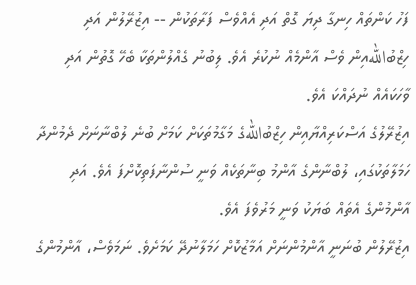ފަހު ކަންތައް ހިނގާ ދިޔަ ގޮތް އަދި އެއްވެސް ފަރާތަކުން -- އިޒުރޭލުން އަދި ހިޒްބުاللهއިން ވެސް އާންމެއް ނުކުރެ އެވެ. ލިބުނު ގެއްލުންތަކާ ބެހޭ ގޮތުން އަދި ވާހަކައެއް ނުދައްކަ އެވެ.
އިޒުރޭލުގެ އަސްކަރިއްޔާއިން ހިޒްބުاللهގެ މަގާމުތަކަށް ކަމަށް ބުނެ ލުބްނާނަށް ދެމުންދާ ހަމަލާތަކުގައި، ލުބްނާންގެ އާންމު ބިނާތަކެއް ވަނީ ސުންނާފަތިކޮށްފަ އެވެ. އަދި އާންމުންގެ އެތައް ބަޔަކު ވަނީ މަރުވެފަ އެވެ.
އިޒުރޭލުން ބުނަނީ އާންމުންނަށް އަމާޒުކޮށް ހަމަލާނުދޭ ކަމަށެވެ. ނަމަވެސް، އާންމުންގެ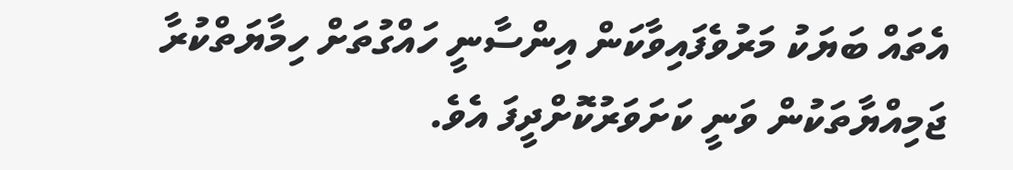އެތައް ބަޔަކު މަރުވެފައިވާކަން އިންސާނީ ހައްގުތަށް ހިމާޔަތްކުރާ ޖަމިއްޔާތަކުން ވަނީ ކަށަވަރުކޮށްދީފަ އެވެ.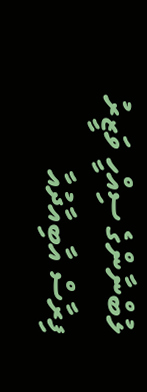ލުބްނާންގެ ސިއްހީ ވަޒީރު ފިރާސް އާބިއާދުއާ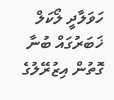ހަވަލާދީ ލޯކަލް ޚަބަރުގައް ބުނާ ގޮތުން އިޒުރޭލުގެ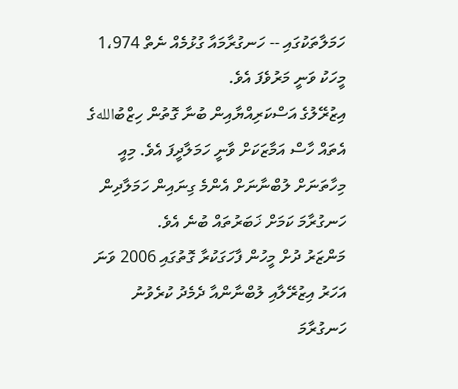ހަމަލާތަކުގައި -- ހަނގުރާމައާ ގުޅުމެއް ނެތް 1،974 މީހަކު ވަނީ މަރުވެފަ އެވެ.
އިޒުރޭލުގެ އަސްކަރިއްޔާއިން ބުނާ ގޮތުން ހިޒްބުاللهގެ އެތައް ހާސް އަމާޒަކަށް ވާނީ ހަމަލާދީފަ އެވެ. މިއީ މިހާތަނަށް ލުބްނާނަށް އެންމެ ގިނައިން ހަމަލާދިން ހަނގުރާމަ ކަމަށް ޚަބަރުތައް ބުނެ އެވެ.
މަންޒަރު ދުށް މީހުން ފާހަގަކުރާ ގޮތުގައި 2006 ވަނަ އަހަރު އިޒުރޭލާއި ލުބްނާންއާ ދެމެދު ކުރެވުނު ހަނގުރާމަ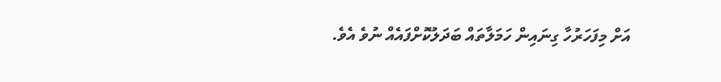އަށް މިފަހަރުހާ ގިނައިން ހަމަލާތައް ބަދަލުކޮށްފައެއް ނުވެ އެވެ.